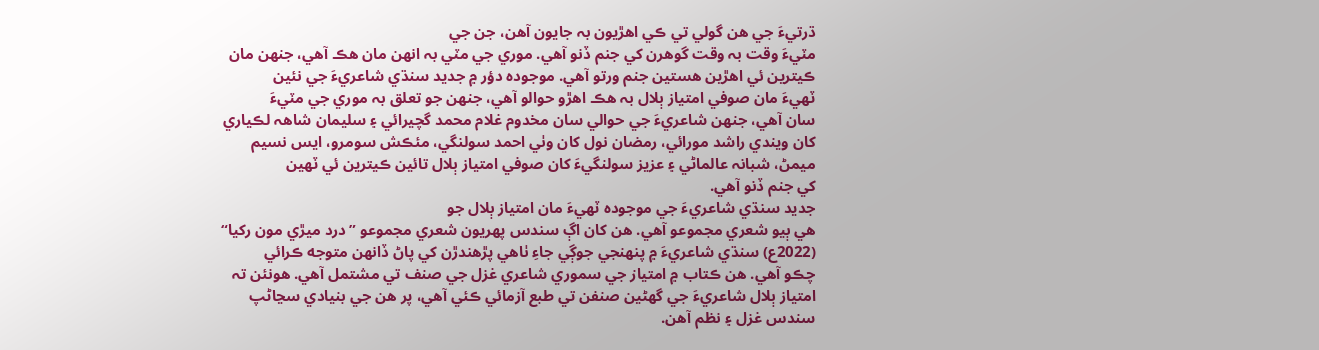ڌرتيءَ جي ھن گولي تي ڪي اھڙيون بہ جايون آھن، جن جي
مٽيءَ وقت بہ وقت گوھرن کي جنم ڏنو آهي. موري جي مٽي بہ انھن مان ھڪ آھي، جنھن مان
ڪيترين ئي اھڙين ھستين جنم ورتو آھي. موجوده دؤر ۾ جديد سنڌي شاعريءَ جي نئين
ٽهيءَ مان صوفي امتياز ٻلال بہ ھڪ اھڙو حوالو آھي، جنھن جو تعلق بہ موري جي مٽيءَ
سان آھي، جنھن شاعريءَ جي حوالي سان مخدوم غلام محمد گچيرائي ۽ سليمان شاهہ لڪياري
کان ويندي راشد مورائي، رمضان نول کان وٺي احمد سولنگي، مئڪش سومرو، ايس نسيم
ميمڻ، شبانہ عالماڻي ۽ عزيز سولنگيءَ کان صوفي امتياز ٻلال تائين ڪيترين ئي ٽھين
کي جنم ڏنو آهي.
جديد سنڌي شاعريءَ جي موجوده ٽھيءَ مان امتياز ٻلال جو
ھي ٻيو شعري مجموعو آهي. ھن کان اڳ سندس پھريون شعري مجموعو ”درد ميڙي مون رکيا“
(2022ع) سنڌي شاعريءَ ۾ پنھنجي جوڳي جاءِ ٺاهي پڙھندڙن کي پاڻ ڏانھن متوجه ڪرائي
چڪو آهي. ھن ڪتاب ۾ امتياز جي سموري شاعري غزل جي صنف تي مشتمل آهي. ھونئن تہ
امتياز ٻلال شاعريءَ جي گھڻين صنفن تي طبع آزمائي ڪئي آهي، پر ھن جي بنيادي سڃاڻپ
سندس غزل ۽ نظم آھن.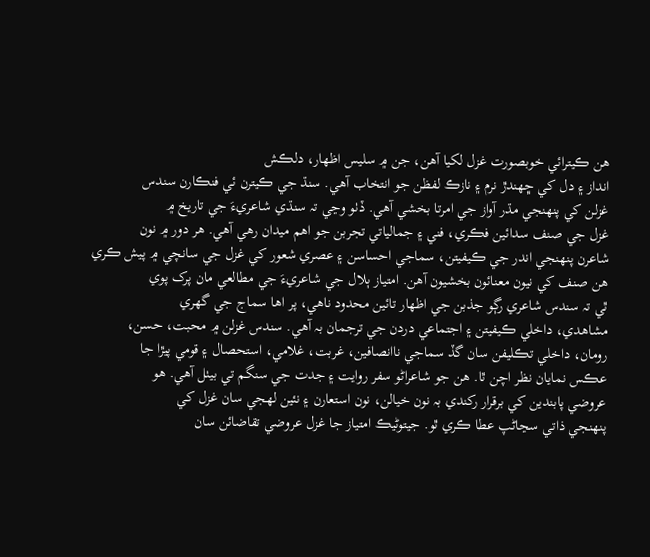ھن ڪيترائي خوبصورت غزل لکيا آهن، جن ۾ سليس اظھار، دلڪش
انداز ۽ دل کي ڇهندڙ نرم ۽ نازڪ لفظن جو انتخاب آھي. سنڌ جي ڪيترن ئي فنڪارن سندس
غزلن کي پنھنجي مڌر آواز جي امرتا بخشي آهي. ڏٺو وڃي تہ سنڌي شاعريءَ جي تاريخ ۾
غزل جي صنف سدائين فڪري، فني ۽ جمالياتي تجربن جو اهم ميدان رهي آهي. هر دور ۾ نون
شاعرن پنهنجي اندر جي ڪيفيتن، سماجي احساسن ۽ عصري شعور کي غزل جي سانچي ۾ پيش ڪري
هن صنف کي نيون معنائون بخشيون آهن. امتياز ٻلال جي شاعريءَ جي مطالعي مان پرک پوي
ٿي تہ سندس شاعري رڳو جذبن جي اظهار تائين محدود ناهي، پر اها سماج جي گهري
مشاهدي، داخلي ڪيفيتن ۽ اجتماعي دردن جي ترجمان بہ آهي. سندس غزلن ۾ محبت، حسن،
رومان، داخلي تڪليفن سان گڏ سماجي ناانصافين، غربت، غلامي، استحصال ۽ قومي پيڙا جا
عڪس نمايان نظر اچن ٿا. هن جو شاعراڻو سفر روايت ۽ جدت جي سنگم تي بيٺل آهي. هو
عروضي پابندين کي برقرار رکندي بہ نون خيالن، نون استعارن ۽ نئين لهجي سان غزل کي
پنهنجي ذاتي سڃاڻپ عطا ڪري ٿو. جيتوڻيڪ امتياز جا غزل عروضي تقاضائن سان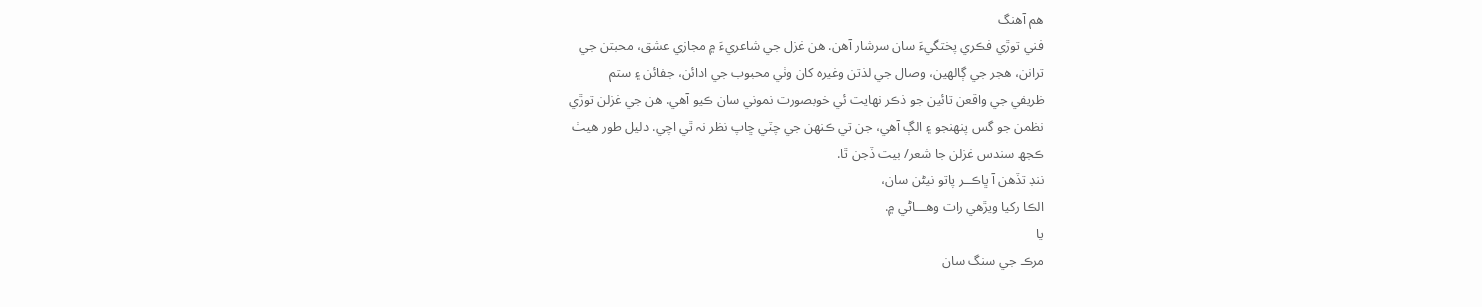ھم آھنگ
فني توڙي فڪري پختگيءَ سان سرشار آھن. ھن غزل جي شاعريءَ ۾ مجازي عشق، محبتن جي
ترانن، ھجر جي ڳالھين، وصال جي لذتن وغيره کان وٺي محبوب جي ادائن، جفائن ۽ ستم
ظريفي جي واقعن تائين جو ذڪر نھايت ئي خوبصورت نموني سان ڪيو آهي. ھن جي غزلن توڙي
نظمن جو گس پنھنجو ۽ الڳ آھي، جن تي ڪنھن جي چٽي ڇاپ نظر نہ ٿي اچي. دليل طور ھيٺ
ڪجھ سندس غزلن جا شعر/ بيت ڏجن ٿا.
ننڊ تڏھن آ ڀاڪــر پاتو نيڻن سان،
الڪا رکيا ويڙھي رات وھـــاڻي ۾.
يا
مرڪ جي سنگ سان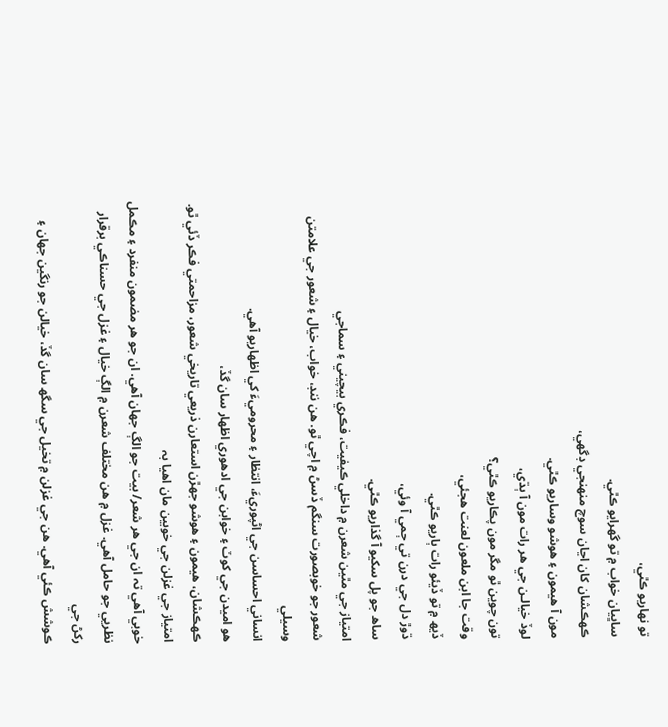تو نھاريو ڪٿي،
ساڀيان خواب ۾ تو گھرايو ڪٿي.
ڪھڪشان کان اڃان سوچ منهنجي ڊگھي،
مون آ ھيمون ۽ ھوشو وساريو ڪٿي.
لوڏ خيالـن جي ھر رات مون آ ٻڌي،
تون چوين ٿو مگر مون پڪاريو ڪٿي؟
وقت جا ابن ملعون لعنت ھجئي،
ڏيھ ۾ تو ڏيئو رات ٻاريو ڪٿي.
ڌوڙ دل جي درن تي ڄمي آ وئي،
ساھ جو پل سکيو آ گذاريو ڪٿي.
امتياز جي مٿين شعرن ۾ داخلي ڪيفيت، فڪري بيچيني ۽ سماجي
شعور جو خوبصورت سنگم ڏسڻ ۾ اچي ٿو. ھن ننڊ، خواب، خيال ۽ شعور جي علامتن وسيلي
انساني احساسن جي اڻپوريءَ، انتظار ۽ محروميءَ کي اظھاريو آهي.
ھو اميدن جي کوٽ ۽ خوابن جي ادھوري اظھار سان گڏ،
ڪھڪشان، ھيمون ۽ ھوشو جھڙن استعارن ذريعي تاريخي شعور، مزاحمتي فڪر ڏئي ٿو. امتياز جي غزلن جي خوبين مان اھيا بہ
خوبي آھي تہ ان جي ھر شعر/ بيت جو الڳ جھان آھي. ان جو ھر مضمون منفرد ۽ مڪمل
نظريي جو حامل آهي. غزل ۾ ھن مختلف شعرن ۾ الڳ خيال ۽ غزل جي حسناڪي برقرار رکڻ جي
ڪوشش ڪئي آهي. ھن جي غزلن ۾ تخيل جي سگھ سان گڏ، خيالن جو رنگين جھان ۽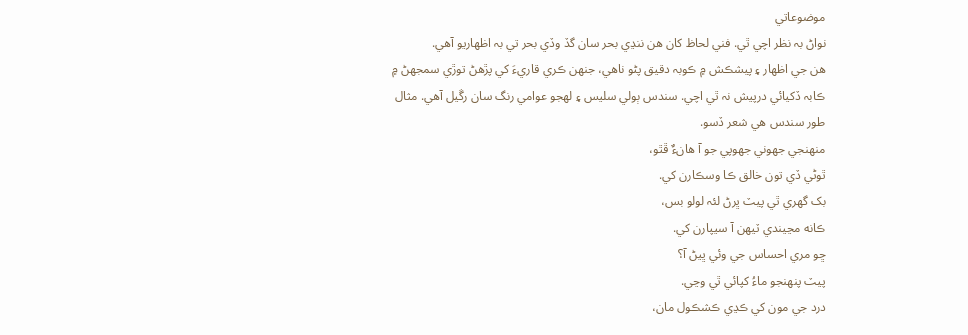موضوعاتي
نواڻ بہ نظر اچي ٿي. فني لحاظ کان ھن ننڍي بحر سان گڏ وڏي بحر تي بہ اظھاريو آھي.
ھن جي اظھار ۽ پيشڪش ۾ ڪوبہ دقيق پڻو ناھي، جنھن ڪري قاريءَ کي پڙھڻ توڙي سمجھڻ ۾
ڪابہ ڏکيائي درپيش نہ ٿي اچي. سندس ٻولي سليس ۽ لھجو عوامي رنگ سان رڱيل آھي. مثال
طور سندس ھي شعر ڏسو.
منھنجي جھوني جھوپي جو آ ھانءٌ ڦٿو،
ٿوڻي ڏي تون خالق ڪا وسڪارن کي.
بک گھري ٿي پيٽ ڀرڻ لئہ لولو بس،
ڪانه مڃيندي ٽيھن آ سيپارن کي.
ڇو مري احساس جي وئي ڀيڻ آ؟
پيٽ پنھنجو ماءُ کپائي ٿي وڃي.
درد جي مون کي ڪڍي ڪشڪول مان،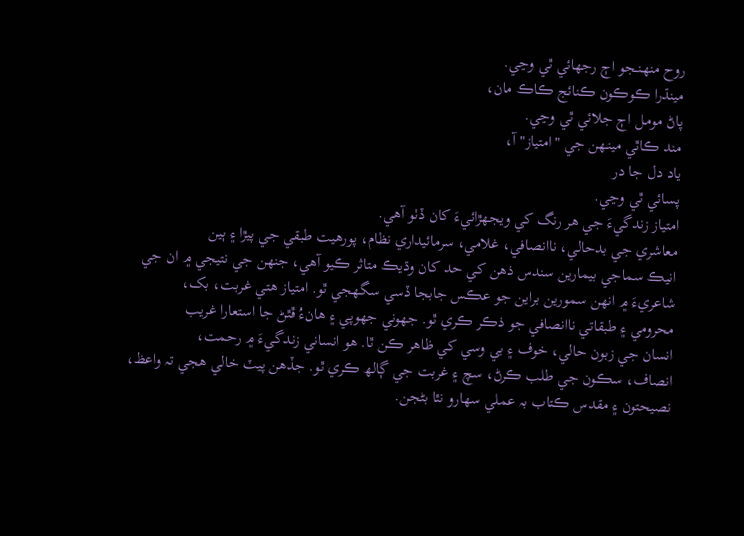روح منھـنـجو اڄ رجھائي ٿي وڃي.
مينڌرا ڪوڪون ڪنائج ڪاڪ مان،
پاڻ مومـل اڄ جلائي ٿي وڃي.
مند ڪاٿي مينـهن جي "امتياز" آ،
ياد دل جا در
پسائي ٿي وڃي.
امتياز زندگيءَ جي هر رنگ کي ويجھڙائيءَ کان ڏٺو آهي.
معاشري جي بدحالي، ناانصافي، غلامي، سرمائيداري نظام، پورھيت طبقي جي پيڙا ۽ ٻين
انيڪ سماجي بيمارين سندس ذھن کي حد کان وڌيڪ متاثر ڪيو آهي، جنھن جي نتيجي ۾ ان جي
شاعريءَ ۾ انھن سمورين براين جو عڪس جابجا ڏسي سگھجي ٿو. امتياز ھتي غربت، بک،
محرومي ۽ طبقاتي ناانصافي جو ذڪر ڪري ٿو. جھوني جھوپي ۽ ھانءُ ڦٿڻ جا استعارا غريب
انسان جي زبون حالي، خوف ۽ بي وسي کي ظاهر ڪن ٿا. ھو انساني زندگيءَ ۾ رحمت،
انصاف، سڪون جي طلب ڪرڻ، سچ ۽ غربت جي ڳالھ ڪري ٿو. جڏهن پيٽ خالي هجي تہ واعظ،
نصيحتون ۽ مقدس ڪتاب بہ عملي سهارو نٿا بڻجن.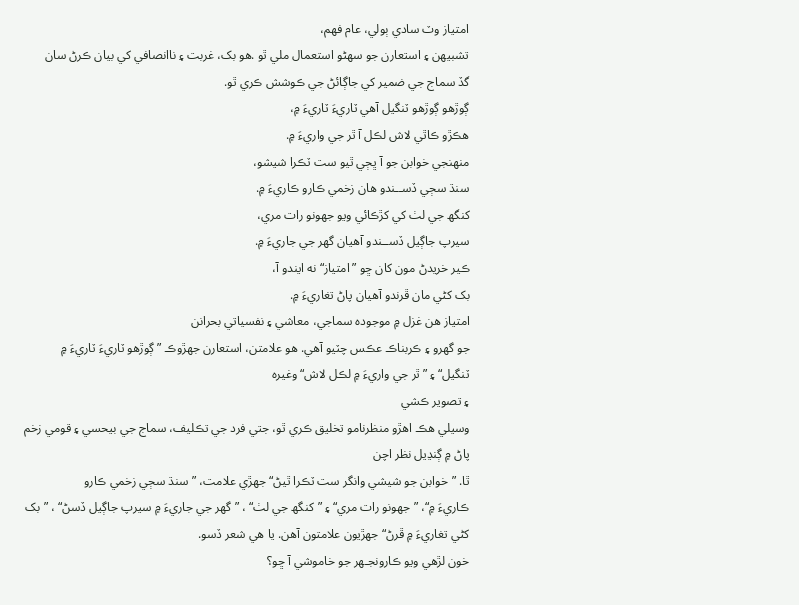امتياز وٽ سادي ٻولي، عام فهم،
تشبيهن ۽ استعارن جو سھڻو استعمال ملي ٿو .هو بک، غربت ۽ ناانصافي کي بيان ڪرڻ سان
گڏ سماج جي ضمير کي جاڳائڻ جي ڪوشش ڪري ٿو.
ڳوڙھو ڳوڙھو ٽنگيل آهي ٽاريءَ ٽاريءَ ۾،
ھڪڙو ڪاٿي لاش لڪل آ ٿر جي واريءَ ۾.
منهنجي خوابن جو آ ڀڄي ٿيو ست ٽڪرا شيشو،
سنڌ سڄي ڏســندو ھان زخمي ڪارو ڪاريءَ ۾.
کنگھ جي لٺ کي کڙڪائي ويو جھونو رات مري،
سيرپ جاڳيل ڏســندو آھيان گھر جي جاريءَ ۾.
ڪير خريدڻ مون کان ڇو ”امتياز“ نه ايندو آ،
بک کڻي مان ڦرندو آھيان پاڻ تغاريءَ ۾.
امتياز ھن غزل ۾ موجوده سماجي، معاشي ۽ نفسياتي بحرانن
جو گهرو ۽ ڪربناڪ عڪس چٽيو آهي. ھو علامتن، استعارن جھڙوڪ ”ڳوڙهو ٽاريءَ ٽاريءَ ۾
ٽنگيل“ ۽ ”ٿر جي واريءَ ۾ لڪل لاش“ وغيره
۽ تصوير ڪشي
وسيلي هڪ اهڙو منظرنامو تخليق ڪري ٿو، جتي فرد جي تڪليف، سماج جي بيحسي ۽ قومي زخم
پاڻ ۾ ڳنڍيل نظر اچن
ٿا. ”خوابن جو شيشي وانگر ست ٽڪرا ٿيڻ“ جھڙي علامت، ”سنڌ سڄي زخمي ڪارو
ڪاريءَ ۾“، ”جھونو رات مري“ ۽ ”کنگھ جي لٺ“ ، ”گھر جي جاريءَ ۾ سيرپ جاڳيل ڏسڻ“ ، ”بک
کڻي تغاريءَ ۾ ڦرڻ“ جھڙيون علامتون آھن. يا ھي شعر ڏسو.
خون لڙھي ويو ڪارونجـھر جو خاموشي آ ڇو؟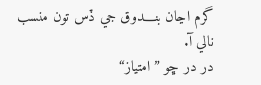گرم اڃان بنــــدوق جي ڏس تون منسب نالي آ.
در در ڇو ”امتياز“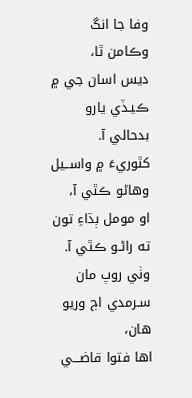وفا جا انگ وڪامن ٿا،
ديس اسان جي ۾ ڪيـڏي يارو بدحالي آ.
کٿوريءَ ۾ واســيل وھاڻو ڪٿي آ،
او مومل ٻڌاءِ تون ته راڻـو ڪٿي آ.
وٺي روپ مان سـرمدي اڄ وريو ھان،
اھا فتوا قاضـــي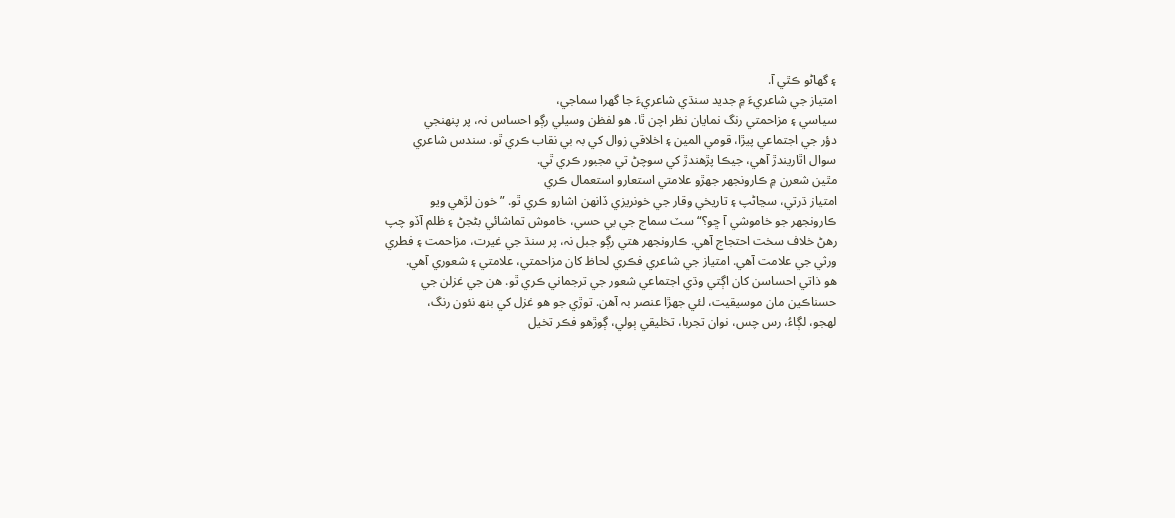۽ گھاڻو ڪٿي آ.
امتياز جي شاعريءَ ۾ جديد سنڌي شاعريءَ جا گهرا سماجي،
سياسي ۽ مزاحمتي رنگ نمايان نظر اچن ٿا. هو لفظن وسيلي رڳو احساس نہ، پر پنهنجي
دؤر جي اجتماعي پيڙا، قومي المين ۽ اخلاقي زوال کي بہ بي نقاب ڪري ٿو. سندس شاعري
سوال اٿاريندڙ آهي، جيڪا پڙهندڙ کي سوچڻ تي مجبور ڪري ٿي.
مٿين شعرن ۾ ڪارونجھر جهڙو علامتي استعارو استعمال ڪري
امتياز ڌرتي، سڃاڻپ ۽ تاريخي وقار جي خونريزي ڏانهن اشارو ڪري ٿو. ”خون لڙھي ويو
ڪارونجھر جو خاموشي آ ڇو؟“ سٽ سماج جي بي حسي، خاموش تماشائي بڻجڻ ۽ ظلم آڏو چپ
رهڻ خلاف سخت احتجاج آهي. ڪارونجھر هتي رڳو جبل نہ، پر سنڌ جي غيرت، مزاحمت ۽ فطري
ورثي جي علامت آھي. امتياز جي شاعري فڪري لحاظ کان مزاحمتي، علامتي ۽ شعوري آهي.
هو ذاتي احساسن کان اڳتي وڌي اجتماعي شعور جي ترجماني ڪري ٿو. ھن جي غزلن جي
حسناڪين مان موسيقيت، لئي جھڙا عنصر بہ آهن. توڙي جو ھو غزل کي بنھ نئون رنگ،
لھجو، لڳاءُ، رس چس، نوان تجربا، تخليقي ٻولي، ڳوڙھو فڪر تخيل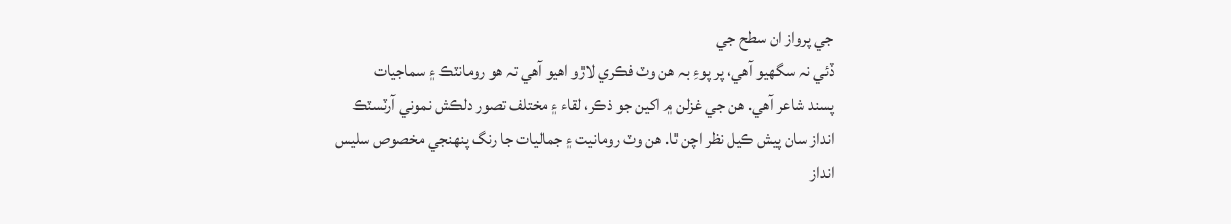جي پرواز ان سطح جي
ڏئي نہ سگھيو آھي، پر پوءِ بہ ھن وٽ فڪري لاڙو اھيو آھي تہ ھو رومانٽڪ ۽ سماجيات
پسند شاعر آھي. ھن جي غزلن ۾ اکين جو ذڪر، لقاء ۽ مختلف تصور دلڪش نموني آرٽسٽڪ
انداز سان پيش ڪيل نظر اچن ٿا. ھن وٽ رومانيت ۽ جماليات جا رنگ پنھنجي مخصوص سليس
انداز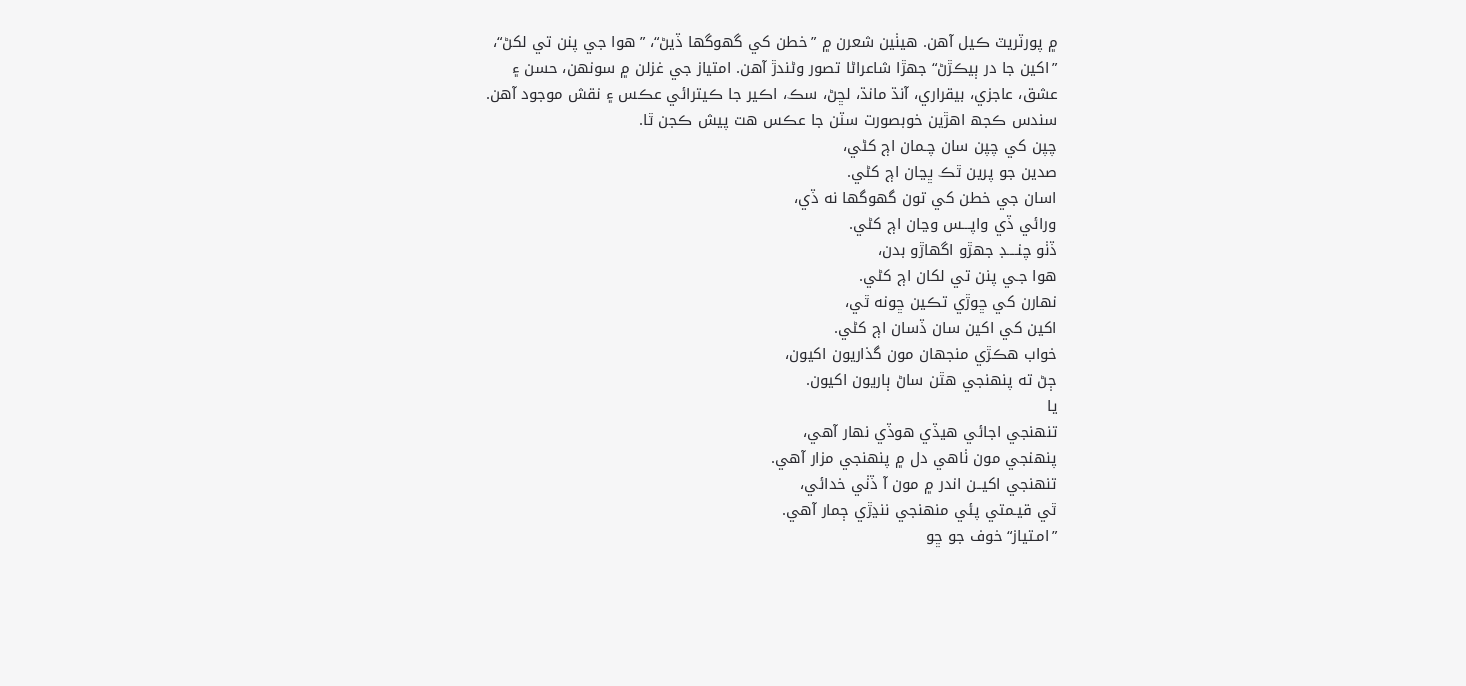۾ پورٽريٽ ڪيل آھن. ھيٺين شعرن ۾ ”خطن کي گھوگھا ڏيڻ“، ”ھوا جي پنن تي لکڻ“،
”اکين جا در ٻيڪڙڻ“ جھڙا شاعراڻا تصور وڻندڙ آھن. امتياز جي غزلن ۾ سونھن، حسن ۽
عشق، عاجزي، بيقراري، آنڌ مانڌ، لڇڻ، سڪ، اڪير جا ڪيترائي عڪس ۽ نقش موجود آهن.
سندس ڪجھ اھڙين خوبصورت سٽن جا عڪس ھت پيش ڪجن ٿا.
چپن کي چپن سان چـمان اڄ کڻي،
صدين جو پرين ٿڪ ڀڃان اڄ کڻي.
اسان جي خطن کي تون گھوگھا نه ڏي،
ورائي ڏي واپـــس وڃان اڄ کڻي.
ڏٺو چنــــڊ جھڙو اگھاڙو بدن،
ھوا جـي پنن تي لکان اڄ کڻي.
نھارن کي ڇوڙي تڪين ڇونه ٿي،
اکين کي اکين سان ڏسان اڄ کڻي.
خواب ھڪڙي منجھان مون گذاريون اکيون،
ڄڻ ته پنهنجي ھٿن ساڻ ٻاريون اکيون.
يا
تنهنجي اجائي ھيڏي ھوڏي نھار آهي،
پنهنجي مون ٺاھي دل ۾ پنهنجي مزار آهي.
تنهنجي اکيــن اندر ۾ مون آ ڏٺي خدائي،
ٿي قيـمتي پئي منهنجي ننڍڙي ڄمار آهي.
”امـتياز“ خوف جو ڇو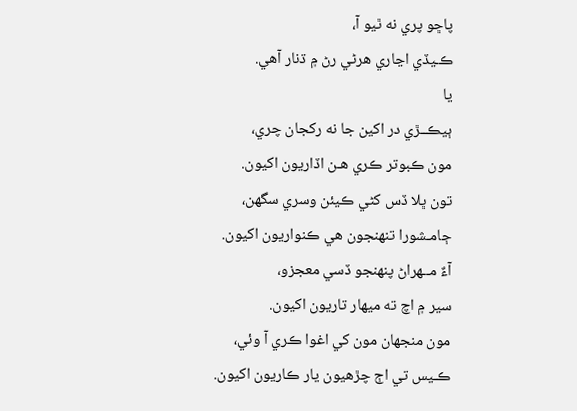پاڇو پري نه ٿيو آ،
ڪـيڏي اڃاري ھرڻي رڻ ۾ ڌنار آهي.
يا
ٻيڪــڙي در اکين جا نه رکجان چري،
مون ڪبوتر ڪري ھـن اڏاريون اکيون.
تون ڀلا ڏس کڻي ڪيئن وسري سگھن،
ڄامـشورا تنھنجون ھي ڪنواريون اکيون.
آءٌ مــھراڻ پنھنجو ڏسي معجزو،
سير ۾ اچ ته ميھار تاريون اکيون.
مون منجھان مون کي اغوا ڪري آ وئي،
ڪـيس تي اڄ چڙھيون يار ڪاريون اکيون.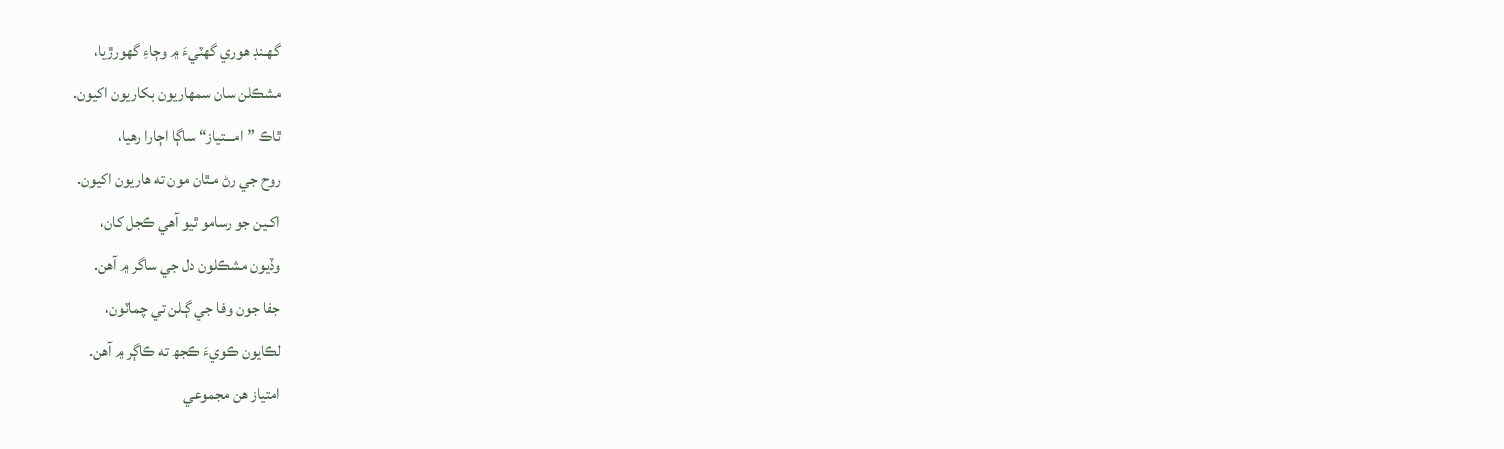گھـنڊ ھوري گھٽيءَ ۾ وڄاءِ گھورڙيا،
مشڪلن سان سمھاريون بکاريون اکيون.
ٿاڪ ”امـــتياز“ ساڳا اڄارا رھيا،
روح جي رڻ مـٿان مون ته ھاريون اکيون.
اکـين جو رسامو ٿيو آهي ڪجل کان،
وڏيون مشڪلون دل جي ساگر ۾ آھن.
جفا جون وفا جي ڳـلن تي چماٽون،
لڪايون ڪويءَ ڪجھ ته ڪاڳر ۾ آھن.
امتياز ھن مجموعي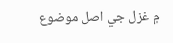۾ غزل جي اصل موضوع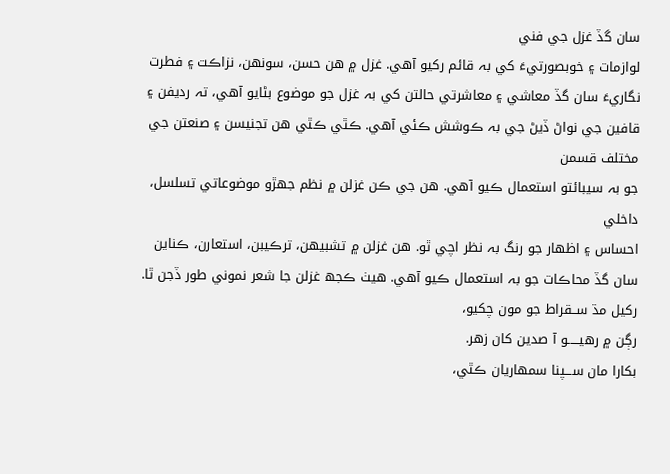سان گڏ غزل جي فني
لوازمات ۽ خوبصورتيءَ کي بہ قائم رکيو آھي. غزل ۾ ھن حسن، سونھن، نزاڪت ۽ فطرت
نگاريءَ سان گڏ معاشي ۽ معاشرتي حالتن کي بہ غزل جو موضوع بڻايو آهي، تہ رديفن ۽
قافين جي نواڻ ڏيڻ جي بہ ڪوشش ڪئي آهي. ڪٿي ڪٿي ھن تجنيسن ۽ صنعتن جي مختلف قسمن
جو بہ سيبائتو استعمال ڪيو آهي. ھن جي ڪن غزلن ۾ نظم جھڙو موضوعاتي تسلسل، داخلي
احساس ۽ اظھار جو رنگ بہ نظر اچي ٿو. ھن غزلن ۾ تشبيهن، ترڪيبن، استعارن، ڪناين
سان گڏ محاڪات جو بہ استعمال ڪيو آهي. ھيٺ ڪجھ غزلن جا شعر نموني طور ڏجن ٿا.
رکيل مڌ ســقراط جو مون چکيو،
رڳن ۾ رھيـــــو آ صدين کان زھر.
بکارا مان ســـپنا سمھاريان ڪٿي،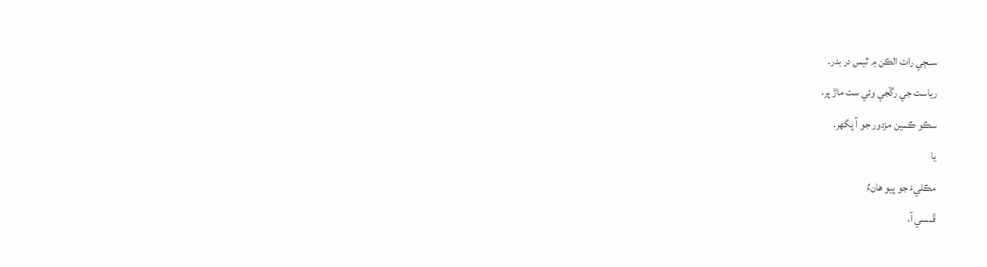ســڄي رات الڪن ۾ ٿيس در بدر.
رياست جي رڱجي وئي ست ماڙ پر،
سڪو ڪـــين مزدور جو آ پگھر.
يا
مڪليءَ جو پيو ھانءٌ
ڦــسي آ،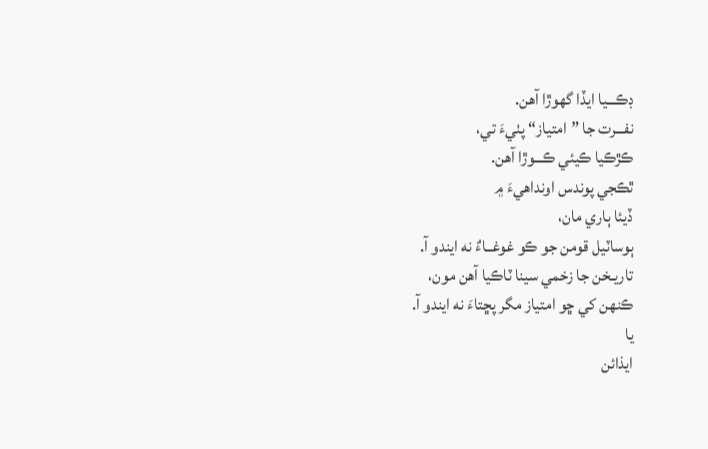ڊڪـــيا ايڏا گھوڙا آھن.
نفـــرت جا ”امتياز“ پٺيءَ تي،
ڪڙڪيا ڪيئي ڪـــوڙا آھن.
ٿڪجي پوندس اونداھيءَ ۾
ڏيئا ٻاري مان،
ٻوساٽيل قومن جو ڪو غوغــاءٌ نه ايندو آ.
تاريـخن جا زخمي سينا ٽاڪيا آھن مون،
ڪنهن کي ڇو امتياز مگر پڇتاءَ نه ايندو آ.
يا
ايذائن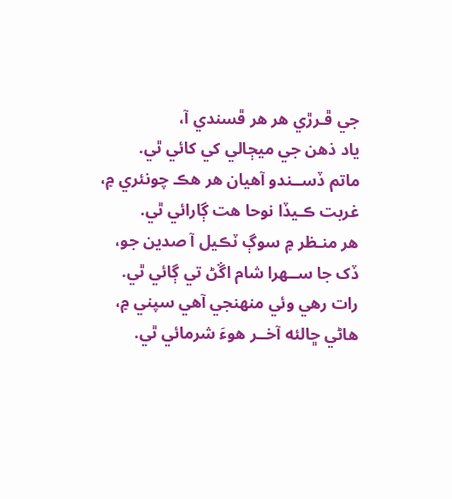جي ڦـرڙي ھر ھر ڦسندي آ،
ياد ذھن جي ميڄالي کي کائي ٿي.
ماتم ڏســندو آھيان ھر ھڪ چونئري ۾،
غربت ڪـيڏا نوحا ھت ڳارائي ٿي.
ھر منـظر ۾ سوڳ ٽڪيل آ صدين جو،
ڏک جا ســھرا شام اڱڻ تي ڳائي ٿي.
رات رھي وئي منهنجي آهي سپني ۾،
ھاڻي ڇالئه آخــر ھوءَ شرمائي ٿي.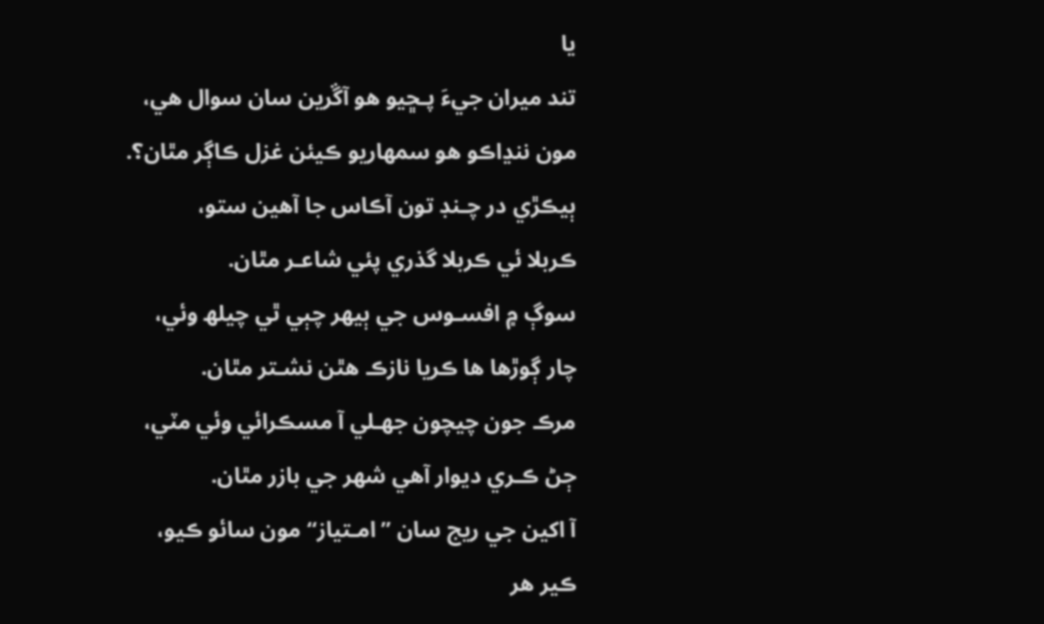يا
تند ميران جيءَ پـڇيو ھو آڱرين سان سوال ھي،
مون ننڍاڪو ھو سمھاريو ڪيئن غزل ڪاڳر مٿان؟.
ٻيڪڙي در چـنڊ تون آڪاس جا آھين ستو،
ڪربلا ئي ڪربلا گذري پئي شاعـر مٿان.
سوڳ ۾ افسـوس جي ٻيھر چٻي ٿي چيلھ وئي،
چار ڳوڙھا ھا ڪريا نازڪ ھٿن نشـتر مٿان.
مرڪ جون چيچون جھـلي آ مسڪرائي وئي مٽي،
ڄڻ ڪـري ديوار آهي شھر جي بازر مٿان.
آ اکين جي ريج سان ”امـتياز“ مون سائو ڪيو،
ڪير ھر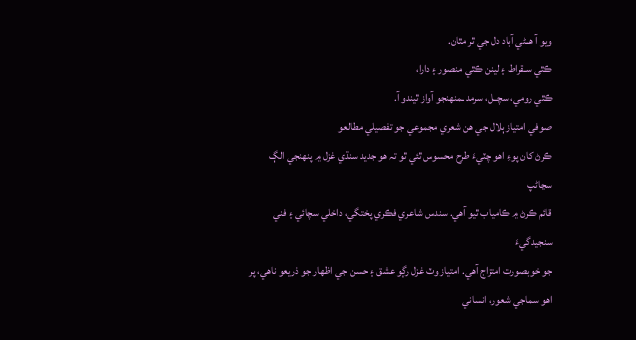ويو آ ھــڻي آباد دل جي ٿر مٿان.
ڪٿي سـقراط ۽ لينن ڪٿي منصور ۽ دارا،
ڪٿي رومي، سچــل، سرمد ـمنھنجو آواز ٿيندو آ.
صوفي امتياز ٻلال جي هن شعري مجموعي جو تفصيلي مطالعو
ڪرڻ کان پوءِ اهو چٽيءَ طرح محسوس ٿئي ٿو تہ هو جديد سنڌي غزل ۾ پنهنجي الڳ سڃاڻپ
قائم ڪرڻ ۾ ڪامياب ٿيو آهي. سندس شاعري فڪري پختگي، داخلي سچائي ۽ فني سنجيدگيءَ
جو خوبصورت امتزاج آهي. امتياز وٽ غزل رڳو عشق ۽ حسن جي اظهار جو ذريعو ناهي، پر
اهو سماجي شعور، انساني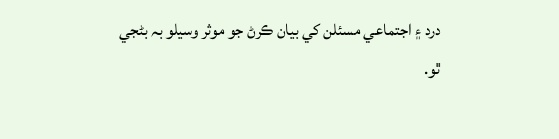درد ۽ اجتماعي مسئلن کي بيان ڪرڻ جو موثر وسيلو بہ بڻجي
ٿو.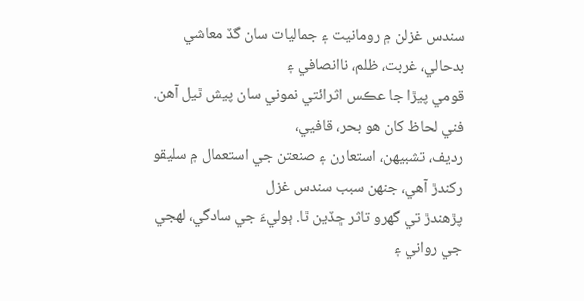سندس غزلن ۾ رومانيت ۽ جماليات سان گڏ معاشي بدحالي، غربت، ظلم، ناانصافي ۽
قومي پيڙا جا عڪس اثرائتي نموني سان پيش ٿيل آهن. فني لحاظ کان هو بحر، قافيي،
رديف، تشبيهن، استعارن ۽ صنعتن جي استعمال ۾ سليقو رکندڙ آهي، جنهن سبب سندس غزل
پڙهندڙ تي گهرو تاثر ڇڏين ٿا. ٻوليءَ جي سادگي، لهجي جي رواني ۽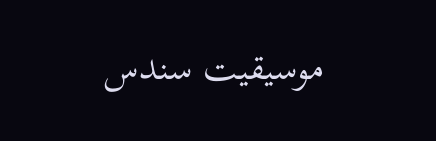موسيقيت سندس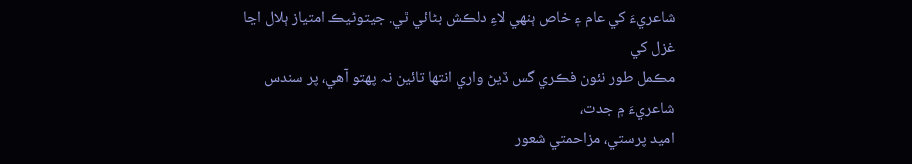شاعريءَ کي عام ۽ خاص ٻنهي لاءِ دلڪش بڻائي ٿي. جيتوڻيڪ امتياز ٻلال اڃا غزل کي
مڪمل طور نئون فڪري گس ڏيڻ واري انتها تائين نہ پهتو آهي، پر سندس شاعريءَ ۾ جدت،
اميد پرستي، مزاحمتي شعور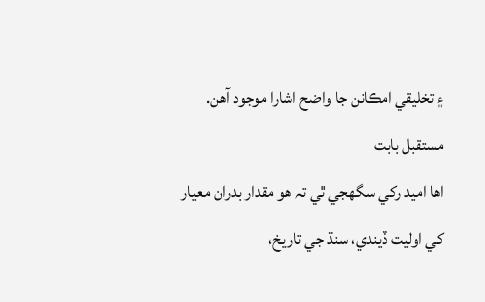۽ تخليقي امڪانن جا واضح اشارا موجود آهن. مستقبل بابت
اها اميد رکي سگهجي ٿي تہ هو مقدار بدران معيار کي اوليت ڏيندي، سنڌ جي تاريخ،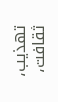تهذيب، ثقافت،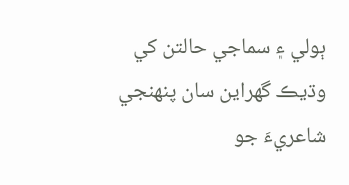ٻولي ۽ سماجي حالتن کي وڌيڪ گهراين سان پنهنجي شاعريءَ جو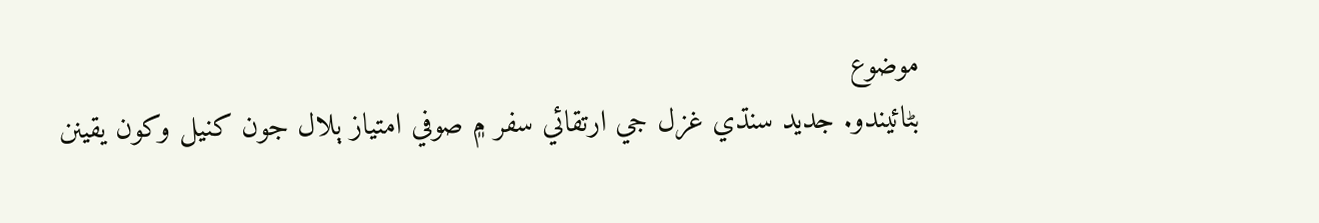موضوع
بڻائيندو. جديد سنڌي غزل جي ارتقائي سفر ۾ صوفي امتياز ٻلال جون کنيل وکون يقينن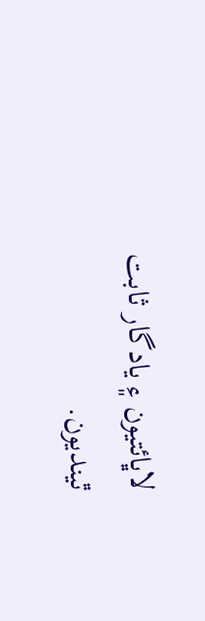لاڀائتيون ۽ يادگار ثابت ٿينديون.